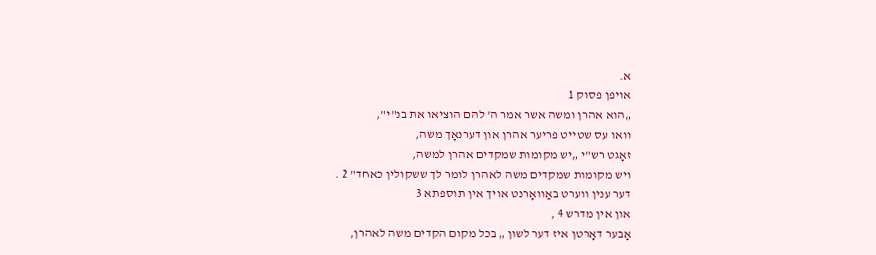א.
אויפן פסוק 1
„הוא אהרן ומשה אשר אמר ה' להם הוציאו את בנ"י",
וואו עס שטייט פריער אהרן און דערנאָך משה,
זאָגט רש"י „יש מקומות שמקדים אהרן למשה,
ויש מקומות שמקדים משה לאהרן לומר לך ששקולין כאחד" 2 .
דער ענין ווערט באַוואָרנט אויך אין תוספתא 3
און אין מדרש 4 ,
אָבער דאָרטן איז דער לשון „ בכל מקום הקדים משה לאהרן,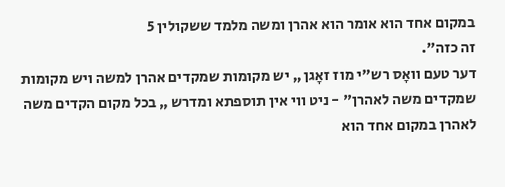במקום אחד הוא אומר הוא אהרן ומשה מלמד ששקולין 5
זה כזה".
דער טעם וואָס רש"י מוז זאָגן „ יש מקומות שמקדים אהרן למשה ויש מקומות שמקדים משה לאהרן" - ניט ווי אין תוספתא ומדרש „ בכל מקום הקדים משה לאהרן במקום אחד הוא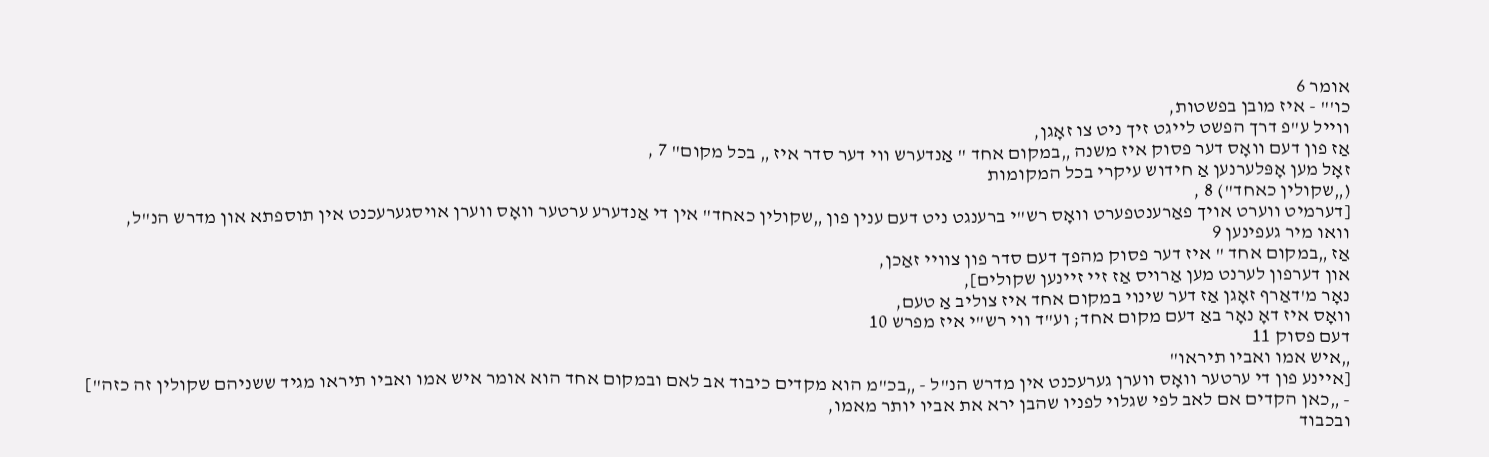אומר 6
כו'" - איז מובן בפשטות,
ווייל ע"פ דרך הפשט לייגט זיך ניט צו זאָגן,
אַז פון דעם וואָס דער פסוק איז משנה „במקום אחד " אַנדערש ווי דער סדר איז „ בכל מקום" 7 ,
זאָל מען אָפּלערנען אַ חידוש עיקרי בכל המקומות
(„שקולין כאחד") 8 ,
[דערמיט ווערט אויך פאַרענטפערט וואָס רש"י ברענגט ניט דעם ענין פון „שקולין כאחד" אין די אַנדערע ערטער וואָס ווערן אויסגערעכנט אין תוספתא און מדרש הנ"ל,
וואו מיר געפינען 9
אַז „במקום אחד " איז דער פסוק מהפך דעם סדר פון צוויי זאַכן,
און דערפון לערנט מען אַרויס אַז זיי זיינען שקולים],
נאָר מ'דאַרף זאָגן אַז דער שינוי במקום אחד איז צוליב אַ טעם,
וואָס איז דאָ נאָר באַ דעם מקום אחד; וע"ד ווי רש"י איז מפרש 10
דעם פסוק 11
„איש אמו ואביו תיראו"
[איינע פון די ערטער וואָס ווערן גערעכנט אין מדרש הנ"ל - „בכ"מ הוא מקדים כיבוד אב לאם ובמקום אחד הוא אומר איש אמו ואביו תיראו מגיד ששניהם שקולין זה כזה"]
- „כאן הקדים אם לאב לפי שגלוי לפניו שהבן ירא את אביו יותר מאמו,
ובכבוד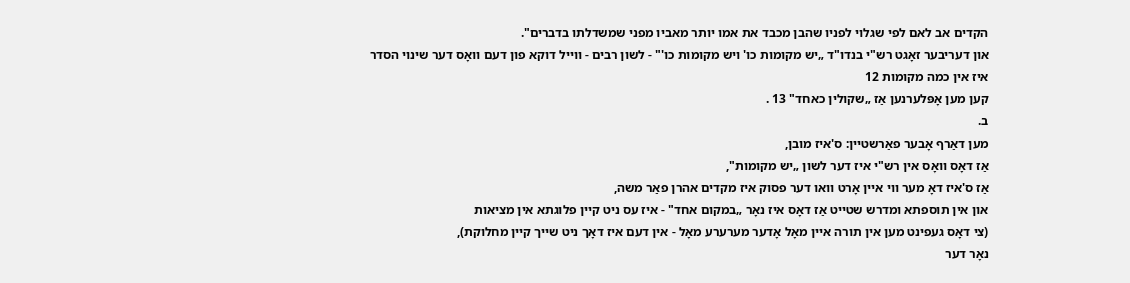הקדים אב לאם לפי שגלוי לפניו שהבן מכבד את אמו יותר מאביו מפני שמשדלתו בדברים".
און דעריבער זאָגט רש"י בנדו"ד „יש מקומות כו' ויש מקומות כו'" - לשון רבים - ווייל דוקא פון דעם וואָס דער שינוי הסדר איז אין כמה מקומות 12
קען מען אָפּלערנען אַז „שקולין כאחד" 13 .
ב.
מען דאַרף אָבער פאַרשטיין: ס'איז מובן,
אַז דאָס וואָס אין רש"י איז דער לשון „יש מקומות",
אַז ס'איז דאָ מער ווי איין אָרט וואו דער פסוק איז מקדים אהרן פאַר משה,
און אין תוספתא ומדרש שטייט אַז דאָס איז נאָר „במקום אחד" - איז עס ניט קיין פלוגתא אין מציאות
(צי דאָס געפינט מען אין תורה איין מאָל אָדער מערערע מאָל - אין דעם איז דאָך ניט שייך קיין מחלוקת),
נאָר דער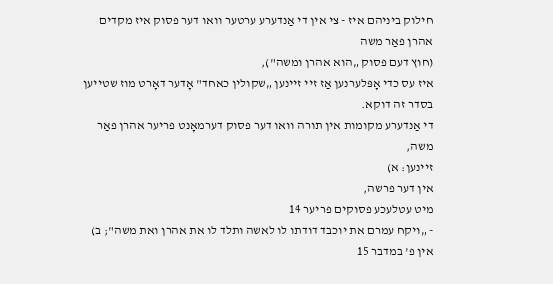חילוק ביניהם איז - צי אין די אַנדערע ערטער וואו דער פסוק איז מקדים אהרן פאַר משה
(חוץ דעם פסוק „הוא אהרן ומשה"),
איז עס כדי אָפּלערנען אַז זיי זיינען „שקולין כאחד" אָדער דאָרט מוז שטייען בסדר זה דוקא.
די אַנדערע מקומות אין תורה וואו דער פסוק דערמאָנט פריער אהרן פאַר משה,
זיינען: א)
אין דער פרשה,
מיט עטלעכע פסוקים פריער 14
- „ויקח עמרם את יוכבד דודתו לו לאשה ותלד לו את אהרן ואת משה"; ב)
אין פ' במדבר 15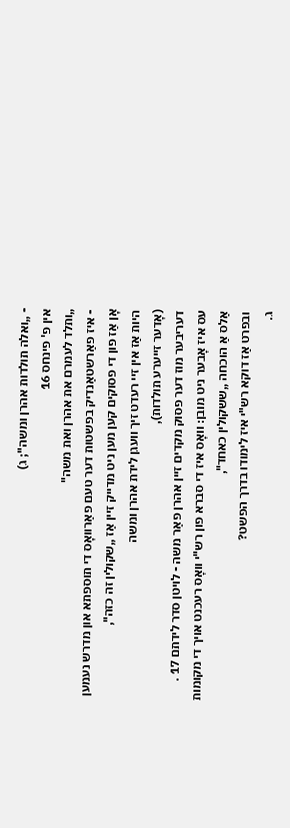- „ואלה תולדות אהרן ומשה"; ג)
אין פ' פינחס 16
„ותלד לעמרם את אהרן ואת משה"
- איז פאַרשטאַנדיק בפשטות דער טעם פאַרוואָס די תוספתא און מדרש נעמען אָן אַז פון די פסוקים קען מען ניט מדייק זיין אַז „שקולין זה כזה",
היות אַז אין זיי רעדט זיך וועגן לידת אהרן ומשה
(אָדער זייערע תולדות),
דעריבער מוז דער פסוק מקדים זיין אהרן פאַר משה - לויטן סדר לידתם 17 .
עס איז אָבער ניט מובן: וואָס איז די סברא פון רש"י וואָס רעכנט אויך די מקומות אַלס אַ הוכחה „ששקולין כאחד",
ובפרט אַז דוקא רש"י איז לימודו בדרך הפשט?
ג.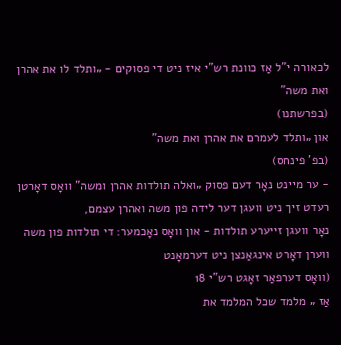לכאורה י"ל אַז כוונת רש"י איז ניט די פסוקים - „ותלד לו את אהרן ואת משה"
(בפרשתנו)
און „ותלד לעמרם את אהרן ואת משה"
(בפ' פינחס)
- ער מיינט נאָר דעם פסוק „ואלה תולדות אהרן ומשה" וואָס דאָרטן רעדט זיך ניט וועגן דער לידה פון משה ואהרן עצמם,
נאָר וועגן זייערע תולדות - און וואָס נאָכמער: די תולדות פון משה ווערן דאָרט אינגאַנצן ניט דערמאָנט
(וואָס דערפאַר זאָגט רש"י 18
אַז „ מלמד שכל המלמד את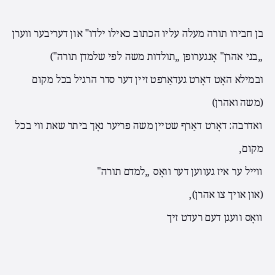בן חבירו תורה מעלה עליו הכתוב כאילו ילדו" און דעריבער ווערן „בני אהרן" אָנגערופן „תולדות משה לפי שלמדן תורה")
ובמילא האָט דאָרט געדאַרפט זיין דער סדר הרגיל בכל מקום
(משה ואהרן)
ואדרבה: דאָרט דאַרף שטיין משה פריער נאָך ביתר שאת ווי בכל מקום,
ווייל ער איז געווען דער וואָס „למדם תורה"
(און אויך צו אהרן),
וואָס וועגן דעם רעדט זיך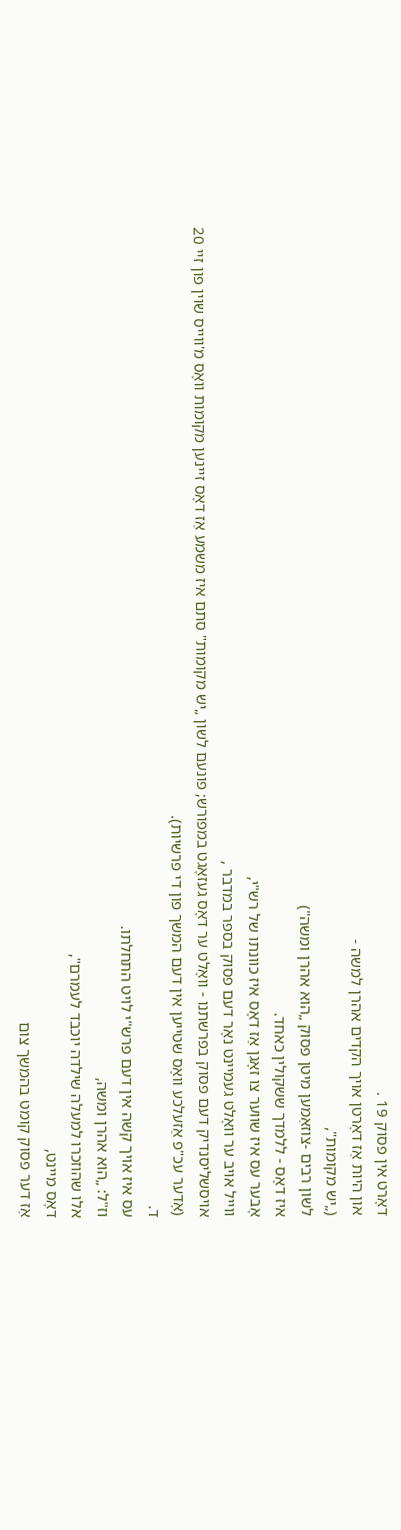דאָרט אין פסוק 19 .
און היות אַז דאָרטן אויך הקדים אהרן למשה -
(„יש מקומות",
לשון רבים -צוזאַמען מיטן פסוק „הוא אהרן ומשה")
איז דאָס - ללמדך ששקולין כאחד.
אָבער עס איז שווער צו זאָגן אַז דאָס איז כוונתו של רש"י,
ווייל אויב ער וואָלט געמיינט נאָר דעם פסוק בספר במדבר ,
אויסשליסנדיק דעם פסוק בפרשתנו - וואָלט ער דאָס געזאָגט במפורש; פונעם לשון „יש מקומות" סתם איז משמע אַז דאָס זיינען מקומות וואָס מ'ווייס שוין פון זיי 20
(אָדער עכ"פ אַזעלכע וואָס שטייען אין דעם המשך פון די פרשיות).
ד.
עס איז אויך קשה אין דעם פרש"י לויט התחלתו.
וז"ל: „הוא אהרן ומשה,
אלו שהוזכרו למעלה שילדה יוכבד לעמרם",
דאָס מיינט,
אַז דער פסוק קומט בהמשך צום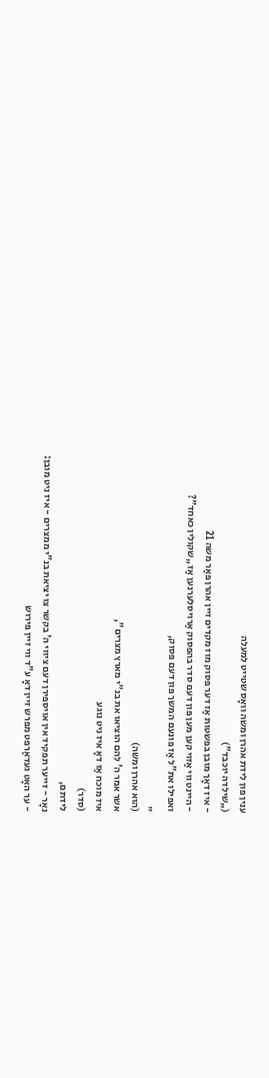ענין פון לידת אהרן ומשה וואָס שטייט למעלה
(„שילדה יוכבד")
- איז דאָך מובן בפשטות אַז דער פסוק מוז מקדים זיין אהרן פאַר משה 21
- היינט ווי אַזוי קען מען פון דעם סדר בהפסוק אַרויסלערנען אַז „שקולין כאחד"?
ואפילו את"ל אַז פונעם המשך פון דעם פסוק,
„
(הוא אהרן ומשה)
אשר אמר ה' להם הוציאו את בנ"י מארץ מצרים",
איז מוכח אַז דאָ איז ניט נוגע
(סדר)
לידתם,
נאָר - זייער תפקיד אין אויספירן דעם ציווי ה' בקשר צו יציאת בנ"י ממצרים - איז ניט מובן:
- ער האָט געדאַרפט מפרש זיין דאָ ע"ד ווי זיין פירוש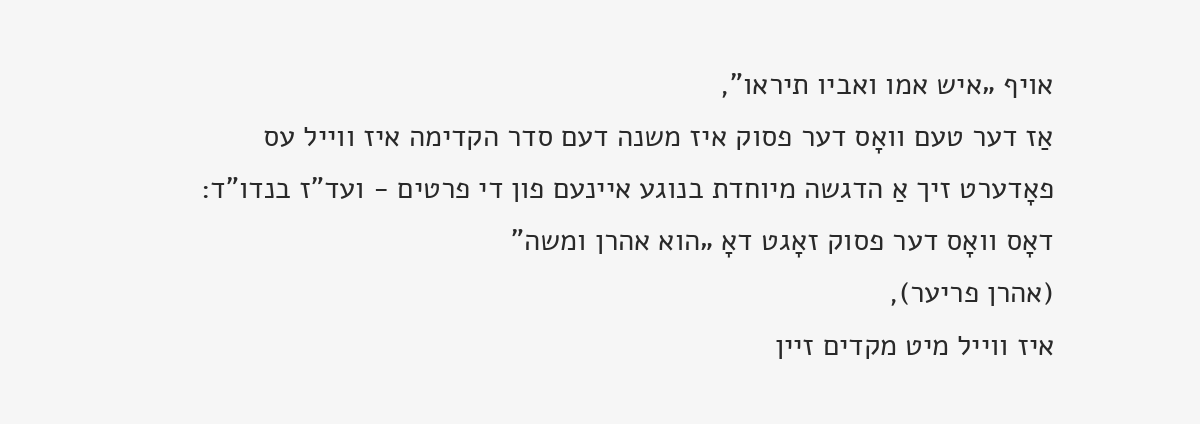אויף „איש אמו ואביו תיראו",
אַז דער טעם וואָס דער פסוק איז משנה דעם סדר הקדימה איז ווייל עס פאָדערט זיך אַ הדגשה מיוחדת בנוגע איינעם פון די פרטים - ועד"ז בנדו"ד: דאָס וואָס דער פסוק זאָגט דאָ „הוא אהרן ומשה"
(אהרן פריער),
איז ווייל מיט מקדים זיין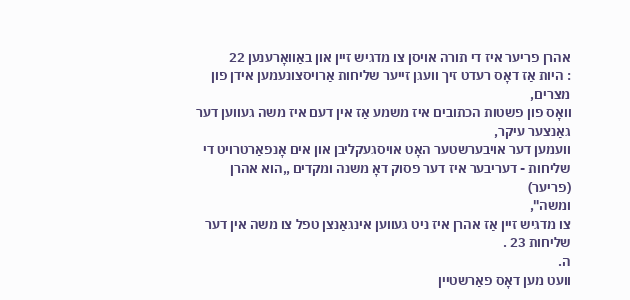אהרן פריער איז די תורה אויסן צו מדגיש זיין און באַוואָרענען 22
: היות אַז דאָס רעדט זיך וועגן זייער שליחות אַרויסצונעמען אידן פון מצרים,
וואָס פון פשטות הכתובים איז משמע אַז אין דעם איז משה געווען דער גאַנצער עיקר,
וועמען דער אויבערשטער האָט אויסגעקליבן און אים אָנפאַרטרויט די שליחות - דעריבער איז דער פסוק דאָ משנה ומקדים „הוא אהרן
(פריער)
ומשה",
צו מדגיש זיין אַז אהרן איז ניט געווען אינגאַנצן טפל צו משה אין דער שליחות 23 .
ה.
וועט מען דאָס פאַרשטיין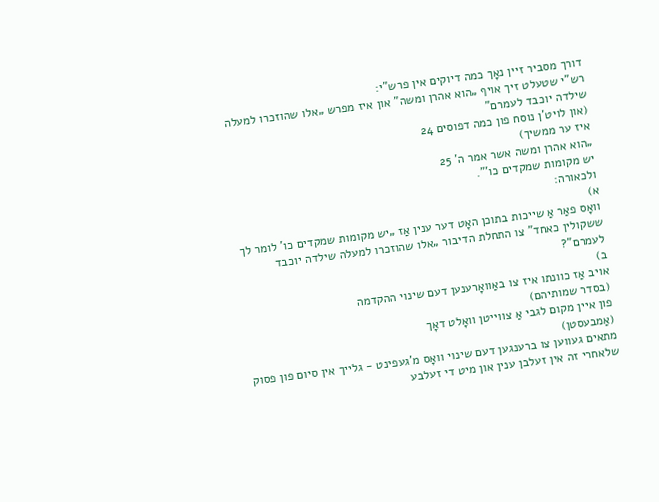דורך מסביר זיין נאָך כמה דיוקים אין פרש"י:
רש"י שטעלט זיך אויף „הוא אהרן ומשה" און איז מפרש „אלו שהוזכרו למעלה שילדה יוכבד לעמרם"
(און לויט'ן נוסח פון כמה דפוסים 24
איז ער ממשיך)
„הוא אהרן ומשה אשר אמר ה' 25
יש מקומות שמקדים כו'".
ולכאורה:
א)
וואָס פאַר אַ שייכות בתוכן האָט דער ענין אַז „יש מקומות שמקדים כו' לומר לך ששקולין כאחד" צו התחלת הדיבור „אלו שהוזכרו למעלה שילדה יוכבד לעמרם"?
ב)
אויב אַז כוונתו איז צו באַוואָרענען דעם שינוי ההקדמה
(בסדר שמותיהם)
פון איין מקום לגבי אַ צווייטן וואָלט דאָך
(אַמבעסטן)
מתאים געווען צו ברענגען דעם שינוי וואָס מ'געפינט - גלייך אין סיום פון פסוק שלאחרי זה אין זעלבן ענין און מיט די זעלבע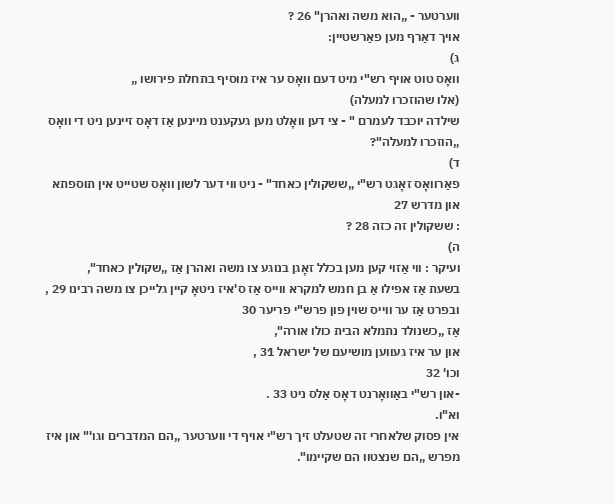ווערטער - „הוא משה ואהרן" 26 ?
אויך דאַרף מען פאַרשטיין:
ג)
וואָס טוט אויף רש"י מיט דעם וואָס ער איז מוסיף בתחלת פירושו „
(אלו שהוזכרו למעלה)
שילדה יוכבד לעמרם " - צי דען וואָלט מען געקענט מיינען אַז דאָס זיינען ניט די וואָס „הוזכרו למעלה"?
ד)
פאַרוואָס זאָגט רש"י „ששקולין כאחד" - ניט ווי דער לשון וואָס שטייט אין תוספתא און מדרש 27
: ששקולין זה כזה 28 ?
ה)
ועיקר : ווי אַזוי קען מען בכלל זאָגן בנוגע צו משה ואהרן אַז „שקולין כאחד",
בשעת אַז אפילו אַ בן חמש למקרא ווייס אַז ס'איז ניטאָ קיין גלייכן צו משה רבינו 29 ,
ובפרט אַז ער ווייס שוין פון פרש"י פריער 30
אַז „כשנולד נתמלא הבית כולו אורה",
און ער איז געווען מושיעם של ישראל 31 ,
וכו' 32
-און רש"י באַוואָרנט דאָס אַלס ניט 33 .
וא"ו.
אין פסוק שלאחרי זה שטעלט זיך רש"י אויף די ווערטער „הם המדברים וגו'" און איז מפרש „הם שנצטוו הם שקיימו".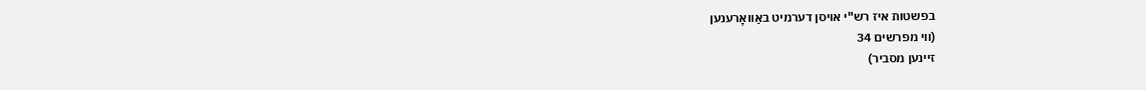בפשטות איז רש"י אויסן דערמיט באַוואָרענען
(ווי מפרשים 34
זיינען מסביר)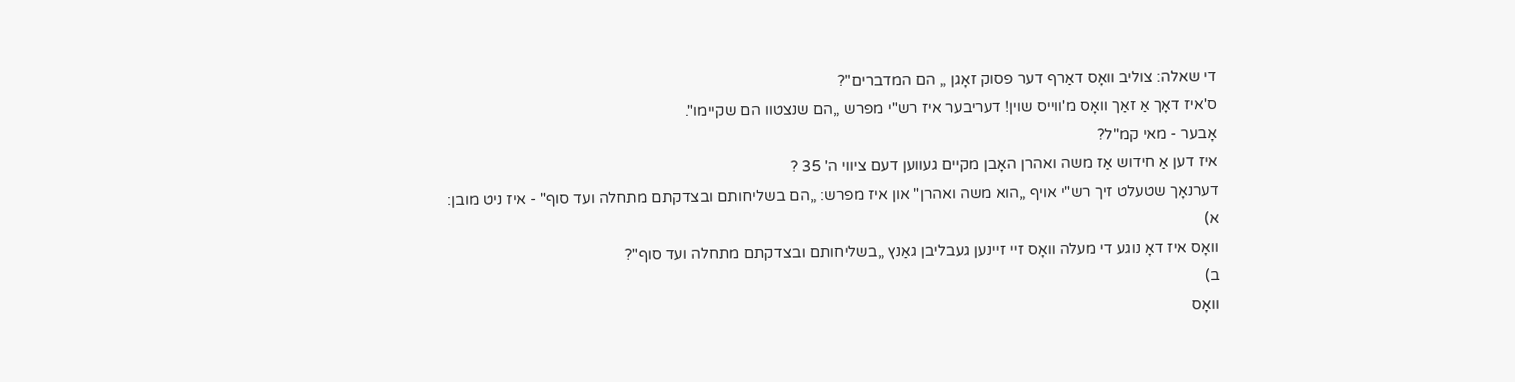די שאלה: צוליב וואָס דאַרף דער פסוק זאָגן „ הם המדברים"?
ס'איז דאָך אַ זאַך וואָס מ'ווייס שוין! דעריבער איז רש"י מפרש „הם שנצטוו הם שקיימו".
אָבער - מאי קמ"ל?
איז דען אַ חידוש אַז משה ואהרן האָבן מקיים געווען דעם ציווי ה' 35 ?
דערנאָך שטעלט זיך רש"י אויף „הוא משה ואהרן" און איז מפרש: „הם בשליחותם ובצדקתם מתחלה ועד סוף" - איז ניט מובן:
א)
וואָס איז דאָ נוגע די מעלה וואָס זיי זיינען געבליבן גאַנץ „בשליחותם ובצדקתם מתחלה ועד סוף"?
ב)
וואָס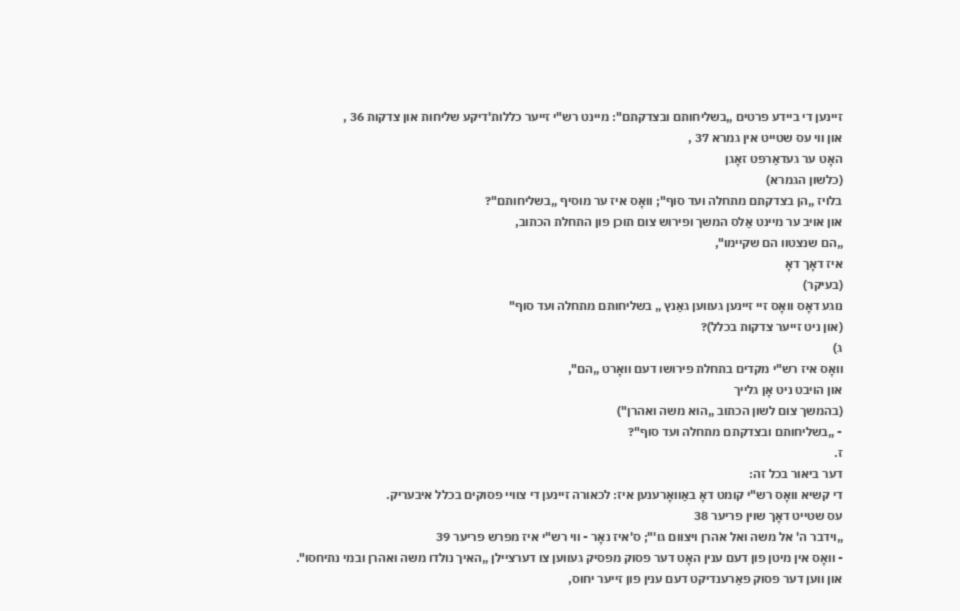זיינען די ביידע פרטים „בשליחותם ובצדקתם": מיינט רש"י זייער כללות'דיקע שליחות און צדקות 36 ,
און ווי עס שטייט אין גמרא 37 ,
האָט ער געדאַרפט זאָגן
(כלשון הגמרא)
בלויז „הן בצדקתם מתחלה ועד סוף"; וואָס איז ער מוסיף „בשליחותם"?
און אויב ער מיינט אַלס המשך ופירוש צום תוכן פון התחלת הכתוב,
„הם שנצטוו הם שקיימו",
איז דאָך דאָ
(בעיקר)
נוגע דאָס וואָס זיי זיינען געווען גאַנץ „ בשליחותם מתחלה ועד סוף"
(און ניט זייער צדקות בכלל)?
ג)
וואָס איז רש"י מקדים בתחלת פירושו דעם וואָרט „הם",
און הויבט ניט אָן גלייך
(בהמשך צום לשון הכתוב „הוא משה ואהרן")
- „בשליחותם ובצדקתם מתחלה ועד סוף"?
ז.
דער ביאור בכל זה:
די קשיא וואָס רש"י קומט דאָ באַוואָרענען איז: לכאורה זיינען די צוויי פסוקים בכלל איבעריק.
עס שטייט דאָך שוין פריער 38
„וידבר ה' אל משה ואל אהרן ויצוום גו'"; ס'איז נאָר - ווי רש"י איז מפרש פריער 39
- וואָס אין מיטן פון דעם ענין האָט דער פסוק מפסיק געווען צו דערציילן „האיך נולדו משה ואהרן ובמי נתיחסו".
און ווען דער פסוק פאַרענדיקט דעם ענין פון זייער יחוס,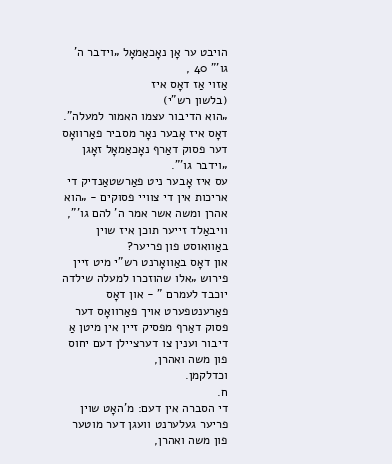הויבט ער אָן נאָכאַמאָל „וידבר ה' גו'" 40 ,
אַזוי אַז דאָס איז
(בלשון רש"י)
„הוא הדיבור עצמו האמור למעלה".
דאָס איז אָבער נאָר מסביר פאַרוואָס דער פסוק דאַרף נאָכאַמאָל זאָגן „וידבר גו'".
עס איז אָבער ניט פאַרשטאַנדיק די אריכות אין די צוויי פסוקים - „הוא אהרן ומשה אשר אמר ה' להם גו'",
וויבאַלד זייער תוכן איז שוין באַוואוסט פון פריער?
און דאָס באַוואָרנט רש"י מיט זיין פירוש „אלו שהוזכרו למעלה שילדה יוכבד לעמרם " - און דאָס פאַרענטפערט אויך פאַרוואָס דער פסוק דאַרף מפסיק זיין אין מיטן אַ דיבור וענין צו דערציילן דעם יחוס פון משה ואהרן,
וכדלקמן.
ח.
די הסברה אין דעם: מ'האָט שוין פריער געלערנט וועגן דער מוטער פון משה ואהרן,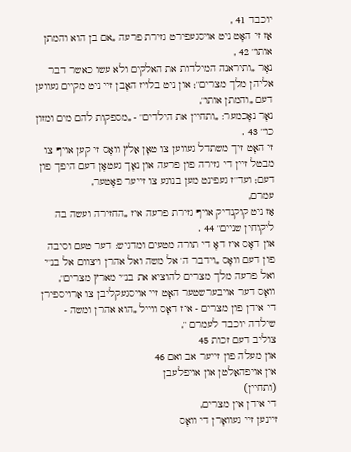יוכבד 41 ,
אַז זי האָט ניט אויסגעפירט גזירת פרעה „אם בן הוא והמתן אותו" 42 ,
נאָר „ותיראנה המילדות את האלקים ולא עשו כאשר דבר אליהן מלך מצרים"; און ניט בלויז האָבן זיי ניט מקיים געווען דעם „והמתן אותו",
נאָר נאָכמער: „ותחיין את הילדים" - „מספקות להם מים ומזון כו'" 43 .
זי האָט זיך משתדל געווען צו טאָן אַלץ וואָס זי קען אויף צו מבטל זיין די גזירה פון פרעה און נאָך געטאָן דעם היפך פון דעם; ועד"ז געפינט מען בנוגע צו זייער פאָטער,
עמרם,
אַז ניט קוקנדיק אויף גזירת פרעה איז „החזירה ועשה בה ליקוחין שניים" 44 .
און דאָס איז דאָ די תורה מטעים ומדגיש: דער טעם וסיבה פון דעם וואָס „וידבר ה' אל משה ואל אהרן ויצוום אל בנ"י ואל פרעה מלך מצרים להוציא את בנ"י מארץ מצרים",
וואָס דער אויבערשטער האָט זיי אויסגעקליבן צו אַרויספירן די אידן פון מצרים - איז דאָס ווייל „הוא אהרן ומשה - שילדה יוכבד לעמרם ",
צוליב דעם זכות 45
און מעלה פון זייער אב ואם 46
אין אויפהאַלטן און אויפלעבן
(ותחיין)
די אידן אין מצרים,
זיינען זיי געוואָרן די וואָס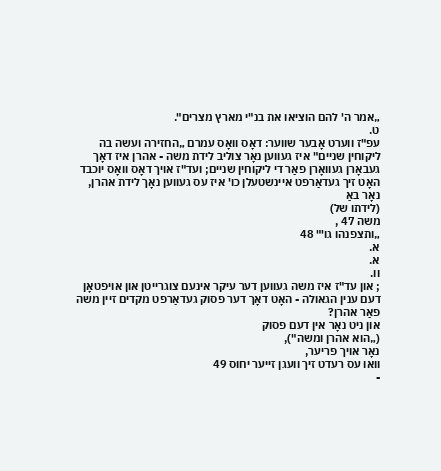„אמר ה' להם הוציאו את בנ"י מארץ מצרים".
ט.
עפ"ז ווערט אָבער שווער: דאָס וואָס עמרם „החזירה ועשה בה ליקוחין שניים" איז געווען נאָר צוליב לידת משה - אהרן איז דאָך געבאָרן געוואָרן פאַר די ליקוחין שניים; ועד"ז אויך דאָס וואָס יוכבד האָט זיך געדאַרפט איינשטעלן כו' איז עס געווען נאָך לידת אהרן,
נאָר באַ
(לידתו של)
משה 47 ,
„ותצפנהו גו'" 48
א.
א.
וו.
; און עד"ז איז משה געווען דער עיקר אינעם צוגרייטן און אויפטאָן דעם ענין הגאולה - האָט דאָך דער פסוק געדאַרפט מקדים זיין משה פאַר אהרן?
און ניט נאָר אין דעם פסוק
(„הוא אהרן ומשה"),
נאָר אויך פריער,
וואו עס רעדט זיך וועגן זייער יחוס 49
-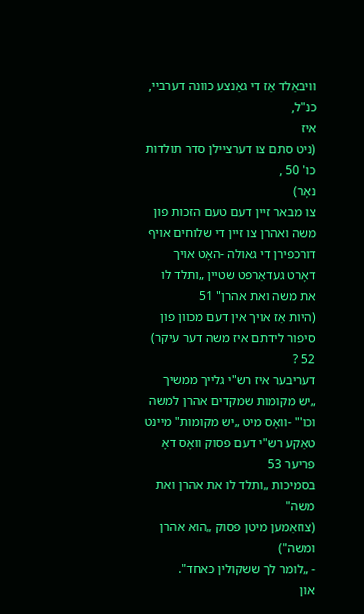וויבאַלד אַז די גאַנצע כוונה דערביי,
כנ"ל,
איז
(ניט סתם צו דערציילן סדר תולדות כו' 50 ,
נאָר)
צו מבאר זיין דעם טעם הזכות פון משה ואהרן צו זיין די שלוחים אויף דורכפירן די גאולה -האָט אויך דאָרט געדאַרפט שטיין „ותלד לו את משה ואת אהרן" 51
(היות אַז אויך אין דעם מכוון פון סיפור לידתם איז משה דער עיקר) 52 ?
דעריבער איז רש"י גלייך ממשיך „יש מקומות שמקדים אהרן למשה וכו'" -וואָס מיט „יש מקומות" מיינט טאַקע רש"י דעם פסוק וואָס דאָ פריער 53
בסמיכות „ותלד לו את אהרן ואת משה"
(צוזאַמען מיטן פסוק „הוא אהרן ומשה")
- „לומר לך ששקולין כאחד".
און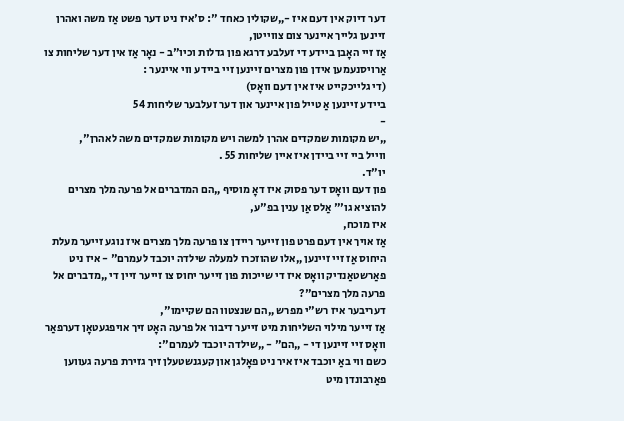דער דיוק אין דעם איז -„שקולין כאחד ": ס'איז ניט דער פשט אַז משה ואהרן זיינען גלייך איינער צום צווייטן,
אַז זיי האָבן ביידע די זעלבע דרגא פון גדלות וכיו"ב - נאָר אַז אין דער שליחות צו אַרויסנעמען אידן פון מצרים זיינען זיי ביידע ווי איינער :
(די גלייכקייט איז אין דעם וואָס)
ביידע זיינען אַ טייל פון איינער און דער זעלבער שליחות 54
-
„יש מקומות שמקדים אהרן למשה ויש מקומות שמקדים משה לאהרן",
ווייל ביי זיי ביידן איז איין שליחות 55 .
יו"ד.
פון דעם וואָס דער פסוק איז דאָ מוסיף „הם המדברים אל פרעה מלך מצרים להוציא גו'" אַלס אַן ענין בפ"ע,
איז מוכח,
אַז אויך אין דעם פרט פון זייער ריידן צו פרעה מלך מצרים איז נוגע זייער מעלת היחוס אַז זיי זיינען „אלו שהוזכרו למעלה שילדה יוכבד לעמרם" - איז ניט פאַרשטאַנדיק וואָס איז די שייכות פון זייער יחוס צו זייער זיין די „מדברים אל פרעה מלך מצרים"?
דעריבער איז רש"י מפרש „הם שנצטוו הם שקיימו",
אַז זייער מילוי השליחות מיט זייער דיבור אל פרעה האָט זיך אויפגעטאָן דערפאַר וואָס זיי זיינען די - „הם" - „שילדה יוכבד לעמרם":
כשם ווי באַ יוכבד איז איר ניט פאָלגן און קעגנשטעלן זיך גזירת פרעה געווען פאַרבונדן מיט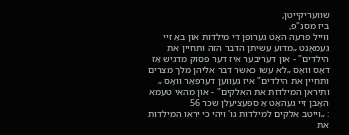שוועריקייטן,
ביז מסנ"פ,
ווייל פרעה האָט גערופן די מילדות און באַ זיי געמאָנט „מדוע עשיתן הדבר הזה ותחיין את הילדים" - און דעריבער איז דער פסוק מדגיש אַז דאָס וואָס „לא עשו כאשר דבר אליהן מלך מצרים ותחיין את הילדים" איז געווען דערפאַר וואָס „ ותיראן המילדות את האלקים" - און מהאי טעמא האָבן זיי געהאַט אַ ספּעציעלן שכר 56
: „וייטב אלקים למילדות גו' ויהי כי יראו המילדות את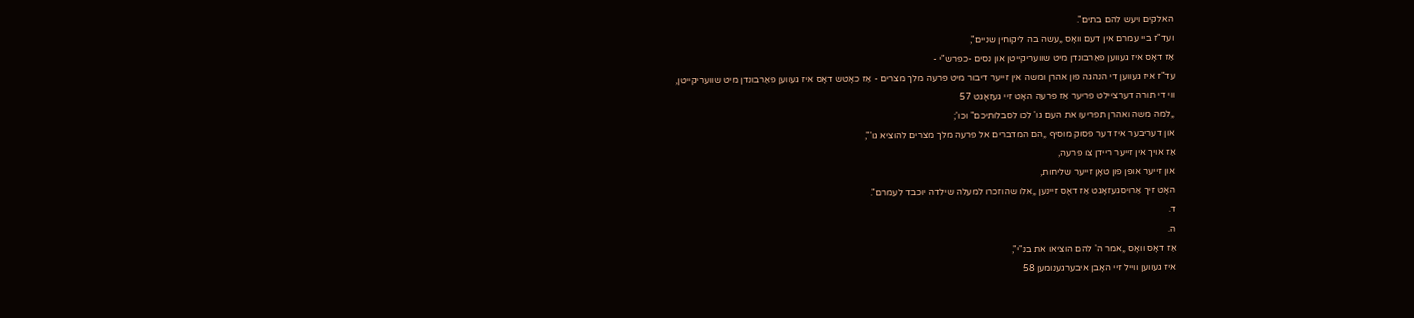האלקים ויעש להם בתים".
ועד"ז ביי עמרם אין דעם וואָס „עשה בה ליקוחין שניים",
אַז דאָס איז געווען פאַרבונדן מיט שוועריקייטן און נסים -כפרש"י -
עד"ז איז געווען די הנהגה פון אהרן ומשה אין זייער דיבור מיט פרעה מלך מצרים - אַז כאָטש דאָס איז געווען פאַרבונדן מיט שוועריקייטן,
ווי די תורה דערציילט פריער אַז פרעה האָט זיי געזאָגט 57
„למה משה ואהרן תפריעו את העם גו' לכו לסבלותיכם" וכו';
און דעריבער איז דער פסוק מוסיף „הם המדברים אל פרעה מלך מצרים להוציא גו'",
אַז אויך אין זייער ריידן צו פרעה,
און זייער אופן פון טאָן זייער שליחות,
האָט זיך אַרויסגעזאָגט אַז דאָס זיינען „אלו שהוזכרו למעלה שילדה יוכבד לעמרם".
ד.
ה.
אַז דאָס וואָס „אמר ה' להם הוציאו את בנ"י",
איז געווען ווייל זיי האָבן איבערגענומען 58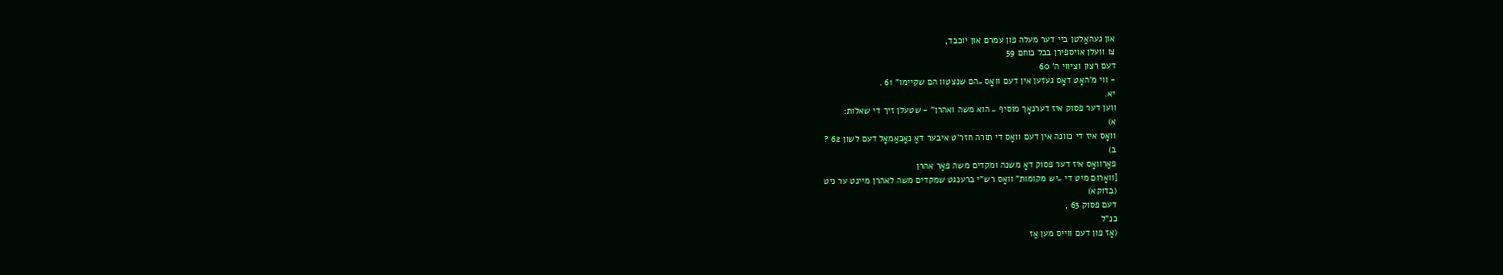און געהאַלטן ביי דער מעלה פון עמרם און יוכבד,
צו וועלן אויספירן בכל כוחם 59
דעם רצון וציווי ה' 60
- ווי מ'האָט דאָס געזען אין דעם וואָס „הם שנצטוו הם שקיימו" 61 .
יא.
ווען דער פסוק איז דערנאָך מוסיף „ הוא משה ואהרן" - שטעלן זיך די שאלות:
א)
וואָס איז די כוונה אין דעם וואָס די תורה חזר'ט איבער דאָ נאָכאַמאָל דעם לשון 62 ?
ב)
פאַרוואָס איז דער פסוק דאָ משנה ומקדים משה פאַר אהרן
[וואָרום מיט די „יש מקומות" וואָס רש"י ברענגט שמקדים משה לאהרן מיינט ער ניט
(בדוקא)
דעם פסוק 63 ,
כנ"ל
(אַז פון דעם ווייס מען אַז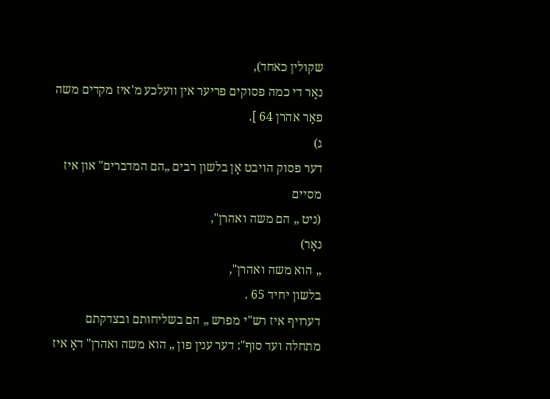שקולין כאחד),
נאָר די כמה פסוקים פריער אין וועלכע מ'איז מקדים משה פאַר אהרן 64 ].
ג)
דער פסוק הויבט אָן בלשון רבים „הם המדברים" און איז מסיים
(ניט „ הם משה ואהרן",
נאָר)
„ הוא משה ואהרן",
בלשון יחיד 65 .
דערויף איז רש"י מפרש „ הם בשליחותם ובצדקתם מתחלה ועד סוף": דער ענין פון „ הוא משה ואהרן" דאָ איז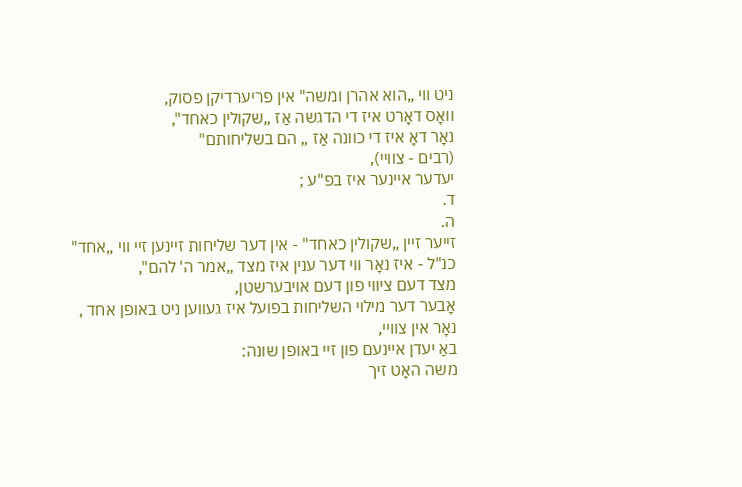ניט ווי „הוא אהרן ומשה" אין פריערדיקן פסוק,
וואָס דאָרט איז די הדגשה אַז „שקולין כאחד",
נאָר דאָ איז די כוונה אַז „ הם בשליחותם"
(רבים - צוויי),
יעדער איינער איז בפ"ע ;
ד.
ה.
זייער זיין „שקולין כאחד" - אין דער שליחות זיינען זיי ווי „אחד" כנ"ל - איז נאָר ווי דער ענין איז מצד „אמר ה' להם",
מצד דעם ציווי פון דעם אויבערשטן,
אָבער דער מילוי השליחות בפועל איז געווען ניט באופן אחד ,
נאָר אין צוויי,
באַ יעדן איינעם פון זיי באופן שונה:
משה האָט זיך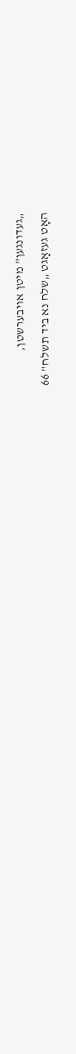„געדונגען" מיטן אויבערשטן,
האָט געזאָגט „שלח נא ביד תשלח" 66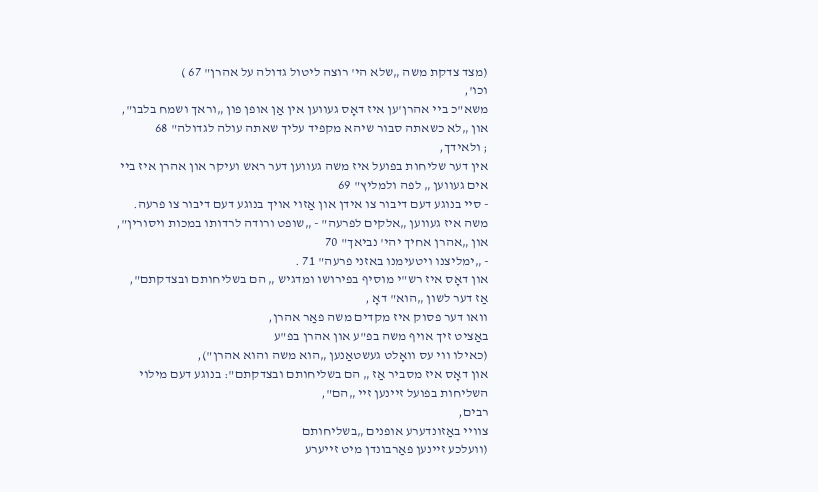(מצד צדקת משה „שלא הי' רוצה ליטול גדולה על אהרן" 67 )
וכו',
משא"כ ביי אהרן'ען איז דאָס געווען אין אַן אופן פון „וראך ושמח בלבו",
און „לא כשאתה סבור שיהא מקפיד עליך שאתה עולה לגדולה" 68
; ולאידך,
אין דער שליחות בפועל איז משה געווען דער ראש ועיקר און אהרן איז ביי אים געווען „ לפה ולמליץ" 69
- סיי בנוגע דעם דיבור צו אידן און אַזוי אויך בנוגע דעם דיבור צו פרעה.
משה איז געווען „אלקים לפרעה" - „שופט ורודה לרדותו במכות ויסורין",
און „אהרן אחיך יהי' נביאך" 70
- „ימליצנו ויטעימנו באזני פרעה" 71 .
און דאָס איז רש"י מוסיף בפירושו ומדגיש „ הם בשליחותם ובצדקתם",
אַז דער לשון „הוא" דאָ ,
וואו דער פסוק איז מקדים משה פאַר אהרן,
באַציט זיך אויף משה בפ"ע און אהרן בפ"ע
(כאילו ווי עס וואָלט געשטאַנען „הוא משה והוא אהרן"),
און דאָס איז מסביר אַז „ הם בשליחותם ובצדקתם": בנוגע דעם מילוי השליחות בפועל זיינען זיי „הם",
רבים,
צוויי באַזונדערע אופנים „בשליחותם
(וועלכע זיינען פאַרבונדן מיט זייערע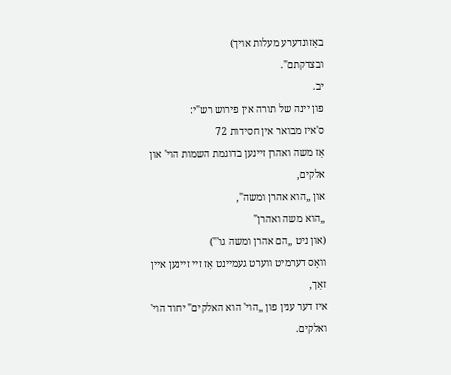באַזונדערע מעלות אויך)
ובצדקתם".
יב.
פון יינה של תורה אין פירוש רש"י:
ס'איז מבואר אין חסידות 72
אַז משה ואהרן זיינען בדוגמת השמות הוי' און אלקים,
און „הוא אהרן ומשה",
„הוא משה ואהרן"
(און ניט „הם אהרן ומשה גו'")
וואָס דערמיט ווערט געמיינט אַז זיי זיינען איין זאַך,
איז דער ענין פון „הוי' הוא האלקים" יחוד הוי' ואלקים.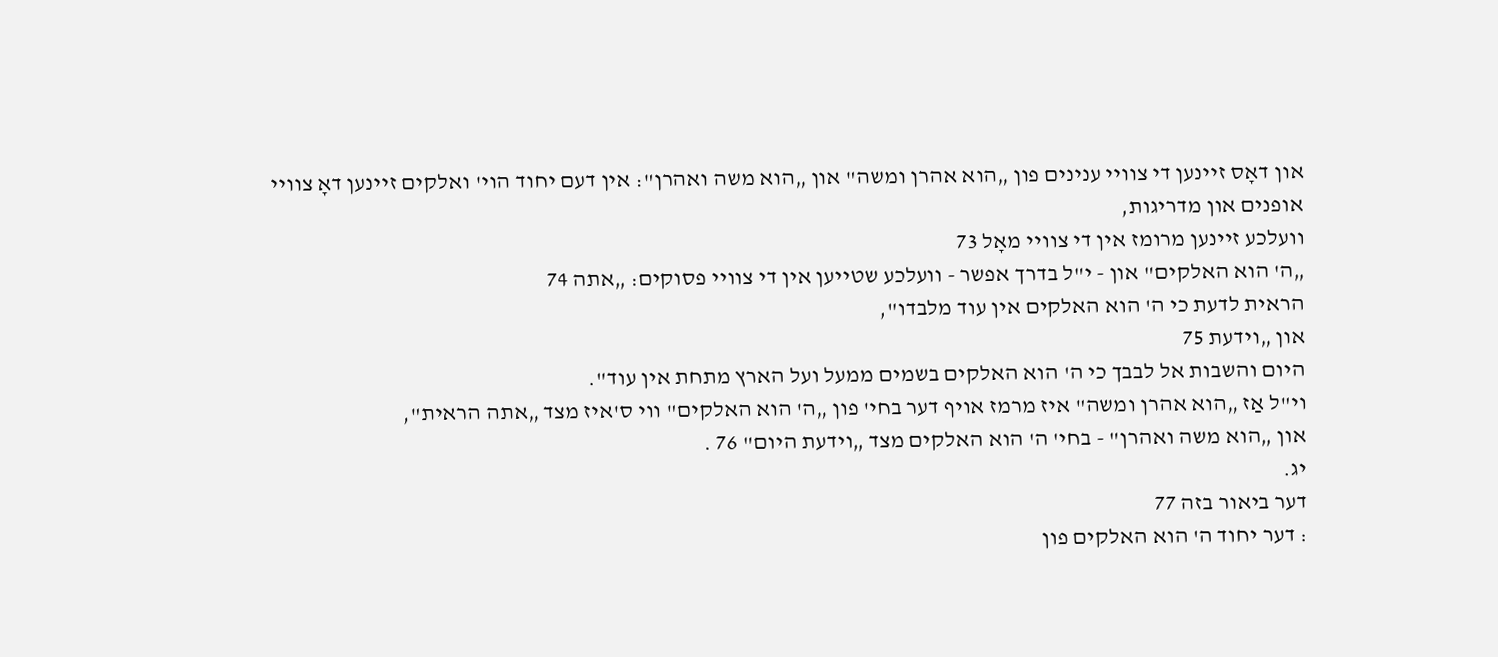און דאָס זיינען די צוויי ענינים פון „הוא אהרן ומשה" און „הוא משה ואהרן": אין דעם יחוד הוי' ואלקים זיינען דאָ צוויי אופנים און מדריגות,
וועלכע זיינען מרומז אין די צוויי מאָל 73
„ה' הוא האלקים" און - י"ל בדרך אפשר - וועלכע שטייען אין די צוויי פסוקים: „אתה 74
הראית לדעת כי ה' הוא האלקים אין עוד מלבדו",
און „וידעת 75
היום והשבות אל לבבך כי ה' הוא האלקים בשמים ממעל ועל הארץ מתחת אין עוד".
וי"ל אַז „הוא אהרן ומשה" איז מרמז אויף דער בחי' פון „ה' הוא האלקים" ווי ס'איז מצד „אתה הראית",
און „הוא משה ואהרן" - בחי' ה' הוא האלקים מצד „וידעת היום" 76 .
יג.
דער ביאור בזה 77
: דער יחוד ה' הוא האלקים פון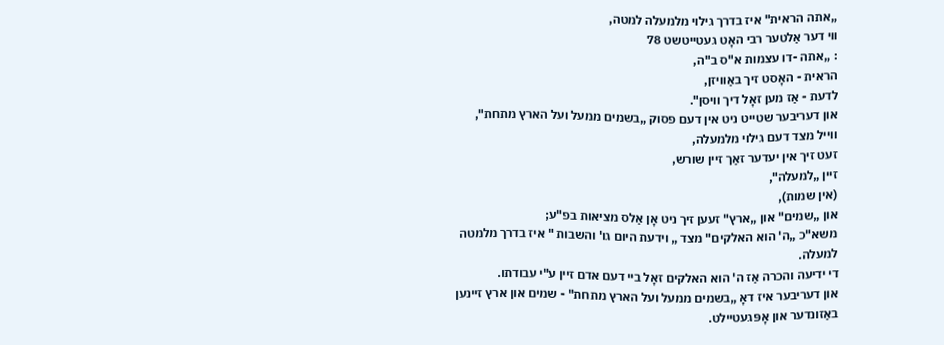„אתה הראית" איז בדרך גילוי מלמעלה למטה,
ווי דער אַלטער רבי האָט געטייטשט 78
: „אתה -דו עצמות א"ס ב"ה,
הראית - האָסט זיך באַוויזן,
לדעת - אַז מען זאָל דיך וויסן".
און דעריבער שטייט ניט אין דעם פסוק „בשמים ממעל ועל הארץ מתחת",
ווייל מצד דעם גילוי מלמעלה,
זעט זיך אין יעדער זאַך זיין שורש,
זיין „למעלה",
(אין שמות),
און „שמים" און „ארץ" זעען זיך ניט אָן אַלס מציאות בפ"ע;
משא"כ „ה' הוא האלקים" מצד „ וידעת היום גו' והשבות " איז בדרך מלמטה למעלה.
די ידיעה והכרה אַז ה' הוא האלקים זאָל ביי דעם אדם זיין ע"י עבודתו.
און דעריבער איז דאָ „בשמים ממעל ועל הארץ מתחת" - שמים און ארץ זיינען באַזונדער און אָפּגעטיילט.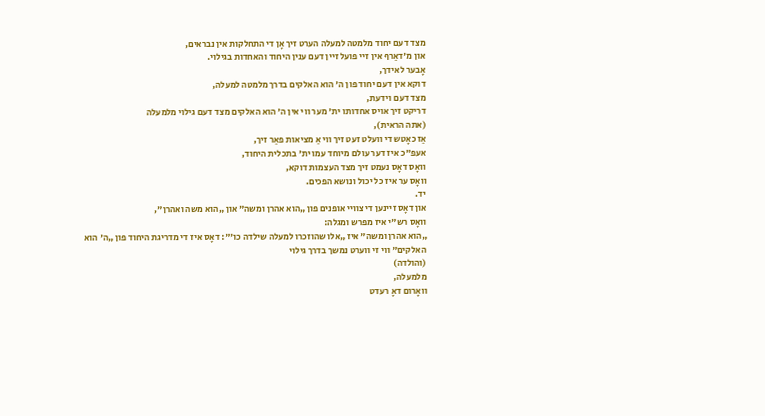מצד דעם יחוד מלמטה למעלה הערט זיך אָן די התחלקות אין נבראים,
און מ'דאַרף אין זיי פועל זיין דעם ענין היחוד והאחדות בגילוי.
אָבער לאידך,
דוקא אין דעם יחוד פון ה' הוא האלקים בדרך מלמטה למעלה,
מצד דעם וידעת,
דריקט זיך אויס אחדותו ית' מער ווי אין ה' הוא האלקים מצד דעם גילוי מלמעלה
(אתה הראית),
אַז כאָטש די וועלט זעט זיך ווי אַ מציאות פאַר זיך,
אעפ"כ איז דער עולם מיוחד עמו ית' בתכלית היחוד,
וואָס דאָס נעמט זיך מצד העצמות דוקא,
וואָס ער איז כל יכול ונושא הפכים.
יד.
און דאָס זיינען די צוויי אופנים פון „הוא אהרן ומשה" און „הוא משה ואהרן",
וואָס רש"י איז מפרש ומגלה:
„הוא אהרן ומשה" איז „אלו שהוזכרו למעלה שילדה כו'": דאָס איז די מדריגת היחוד פון „ה' הוא האלקים" ווי זי ווערט נמשך בדרך גילוי
(והולדה)
מלמעלה,
וואָרום דאָ רעדט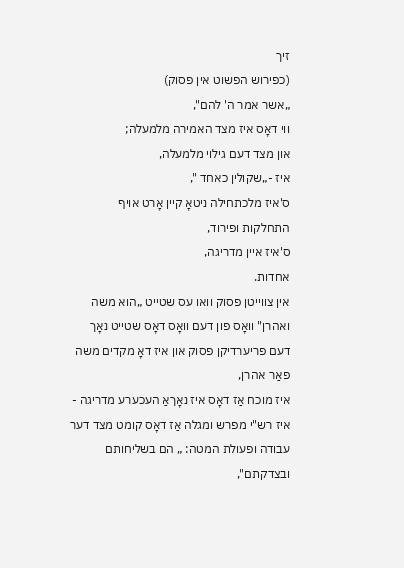זיך
(כפירוש הפשוט אין פסוק)
„אשר אמר ה' להם",
ווי דאָס איז מצד האמירה מלמעלה;
און מצד דעם גילוי מלמעלה,
איז -„שקולין כאחד ",
ס'איז מלכתחילה ניטאָ קיין אָרט אויף התחלקות ופירוד,
ס'איז איין מדריגה,
אחדות.
אין צווייטן פסוק וואו עס שטייט „הוא משה ואהרן" וואָס פון דעם וואָס דאָס שטייט נאָך דעם פריערדיקן פסוק און איז דאָ מקדים משה פאַר אהרן,
איז מוכח אַז דאָס איז נאָךאַ העכערע מדריגה - איז רש"י מפרש ומגלה אַז דאָס קומט מצד דער עבודה ופעולת המטה: „ הם בשליחותם ובצדקתם",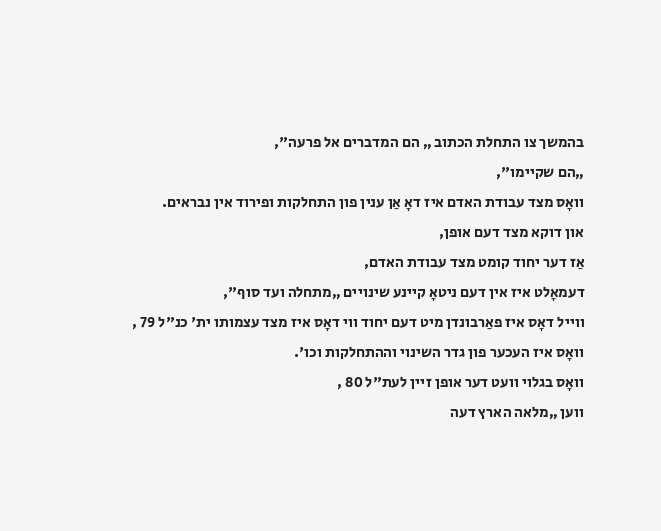בהמשך צו התחלת הכתוב „ הם המדברים אל פרעה",
„הם שקיימו",
וואָס מצד עבודת האדם איז דאָ אַן ענין פון התחלקות ופירוד אין נבראים.
און דוקא מצד דעם אופן,
אַז דער יחוד קומט מצד עבודת האדם,
דעמאָלט איז אין דעם ניטאָ קיינע שינויים „מתחלה ועד סוף",
ווייל דאָס איז פאַרבונדן מיט דעם יחוד ווי דאָס איז מצד עצמותו ית' כנ"ל 79 ,
וואָס איז העכער פון גדר השינוי וההתחלקות וכו'.
וואָס בגלוי וועט דער אופן זיין לעת"ל 80 ,
ווען „מלאה הארץ דעה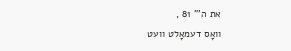את ה'" 81 ,
וואָס דעמאָלט וועט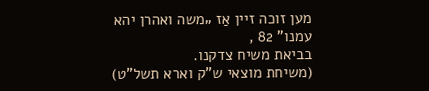מען זוכה זיין אַז „משה ואהרן יהא עמנו" 82 ,
בביאת משיח צדקנו.
(משיחת מוצאי ש"ק וארא תשל"ט)